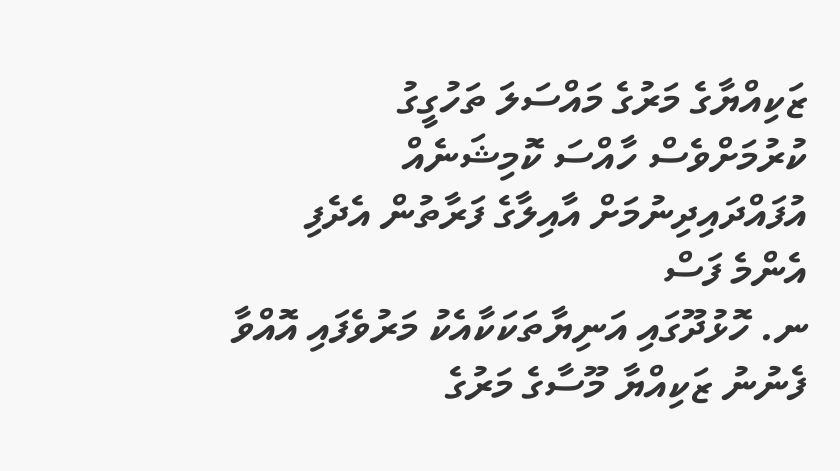ޒަކިއްޔާގެ މަރުގެ މައްސަލަ ތަހުގީގު ކުރުމަށްވެސް ހާއްސަ ކޮމިޝަނެއް އުފައްދައިދިނުމަށް އާއިލާގެ ފަރާތުން އެދެފި
އެންމެ ފަސް
ނ. ހޮޅުދޫގައި އަނިޔާތަކަކާއެކު މަރުވެފައި އޮއްވާ ފެނުނު ޒަކިއްޔާ މޫސާގެ މަރުގެ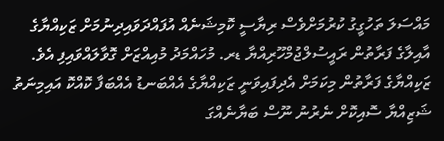މައްސަލަ ތަހުގީގު ކުރުމަށްވެސް ރިޔާސީ ކޮމިޝަނެއް އުފައްދަވައިދިނުމަށް ޒަކިއްޔާގެ އާއިލާގެ ފަރާތުން ރައީސުލްޖުމްހޫރިއްޔާ ޑރ. މުހައްމަދު މުއިއްޒަށް ގޮވާލައްވައިފި އެވެ.
ޒަކިއްޔާގެ ފަރާތުން މިކަމަށް އެދިފައިވަނީ ޒަކިއްޔާގެ އެއްބަނޑު އެއްބަފާ ކޮއްކޮ އައިމިނަތު ޝަޒިއްޔާ ސޮއިކޮށް ނެރުނު ނޫސް ބަޔާނެއްގަ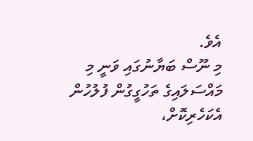އެވެ.
މި ނޫސް ބަޔާނުގައި ވަނީ މި މައްސަލައިގެ ތަހުގީގުން ފުލުހުން އެކަހެރިކޮށް،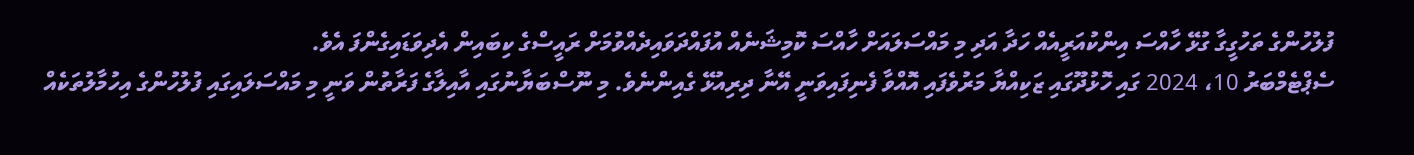ފުލުހުންގެ ތަހުގީގާ ގުޅޭ ހާއްސަ އިންކުއަރީއެއް ހަދާ އަދި މި މައްސަލައަށް ހާއްސަ ކޮމިޝަނެއް އުފައްދަވައިދެއްވުމަށް ރައީސްގެ ކިބައިން އެދިވަޑައިގެންފަ އެވެ.
ސެޕްޓެމްބަރު 10، 2024 ގައި ހޮޅުދޫގައި ޒަކިއްޔާ މަރުވެފައި އޮއްވާ ފެނިފައިވަނީ އޭނާ ދިރިއުޅޭ ގެއިންނެވެ. މި ނޫސްބަޔާނުގައި އާއިލާގެ ފަރާތުން ވަނީ މި މައްސަލައިގައި ފުލުހުންގެ އިހުމާލުތަކެއް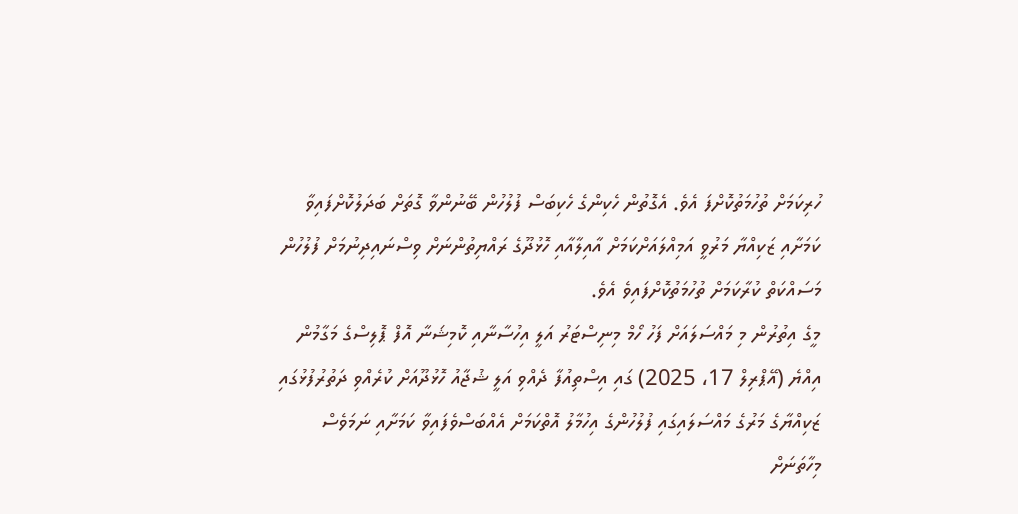ހުރިކަމަށް ތުހުމަތުކޮށްފަ އެވެ. އެގޮތުން ހެކިންގެ ހެކިބަސް ފުލުހުން ބޭނުންވާ ގޮތަށް ބަދަލުކޮށްފައިވާ ކަމަށާއި ޒަކިއްޔާ މަރުވީ އަމިއްލައަށްކަމަށް އާއިލާއާއި ހޮޅުދޫގެ ރައްޔިތުންނަށް ވިސްނައިދިނުމަށް ފުލުހުން މަސައްކަތް ކުރާކަމަށް ތުހުމަތުކޮށްފައިވެ އެވެ.
މީގެ އިތުރުން މި މައްސަލައަށް ފަހު ހޯމް މިނިސްޓަރު އަލީ އިހުސާނާއި ކޮމިޝަނާ އޮފް ޕޮލިސްގެ މަގާމުން އިއްޔެ (އޭޕްރިލް 17، 2025) ގައި އިސްތިއުފާ ދެއްވި އަލީ ޝުޖާއު ހޮޅުދޫއަށް ކުރެއްވި ދަތުރުފުޅުގައި ޒަކިއްޔާގެ މަރުގެ މައްސަލައިގައި ފުލުހުންގެ އިހުމާލު އޮތްކަމަށް އެއްބަސްވެފައިވާ ކަމަށާއި ނަމަވެސް މިހާތަނަށް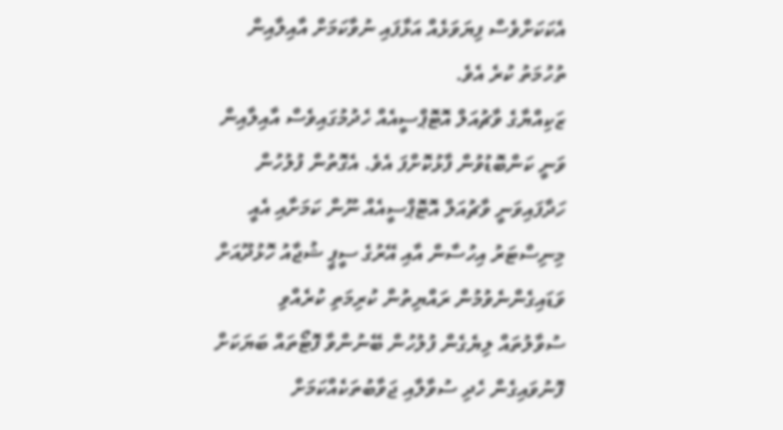އެކަކަށްވެސް ފިޔަވަޅެއް އަޅާފައި ނުވާކަމަށް އާއިލާއިން ތުހުމަތު ކުރެ އެވެ.
ޒަކިއްޔާގެ ވާޗުއަލް އޮޓޮޕްސީއެއް ހެދުމުގައިވެސް އާއިލާއިން ވަނީ ކަންބޮޑުވުން ފާޅުކޮށްފަ އެވެ. އެގޮތުން ފުލުހުން ހަދާފައިވަނީ ވާޗުއަލް އޮޓޮޕްސީއެއް ނޫން ކަމަށާއި އެއީ މިނިސްޓަރު އިހުސާން އާއި އޭރުގެ ސީޕީ ޝުޖާއު ހޮޅުދޫއަށް ވަޑައިގެންނެވުމުން ރައްޔިތުން ކުރިމަތި ކުރެއްވި ސުވާލުތައް ލިޔެގެން ފުލުހުން ބޭނުންވާ ފޮޓޯތައް ބަޔަކަށް ފޮނުވައިގެން ހެދި ސުވާލާއި ޖަވާބުތަކެއްކަމަށް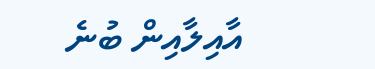އާއިލާއިން ބުނެ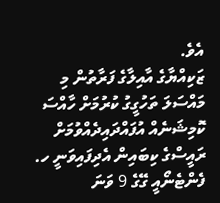އެވެ.
ޒަކިއްޔާގެ އާއިލާގެ ފަރާތުން މި މައްސަލަ ތަހުގީގު ކުރުމަށް ހާއްސަ ކޮމިޝަނެއް އުފައްދައިދެއްވުމަށް ރައީސްގެ ކިބައިން އެދިފައިވަނީ ހ. ފެންޓެނޯއީ ގޭގެ 9 ވަނަ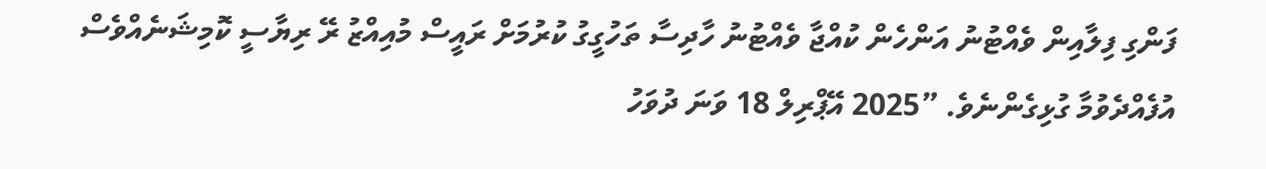ފަންގި ފިލާއިން ވެއްޓުނު އަންހެން ކުއްޖާ ވެއްޓުނު ހާދިސާ ތަހުގީގު ކުރުމަށް ރައީސް މުއިއްޒު ރޭ ރިޔާސީ ކޮމިޝަނެއްވެސް އުފެއްދެވުމާ ގުޅިގެންނެވެ. ”2025 އޭޕްރިލް 18 ވަނަ ދުވަހު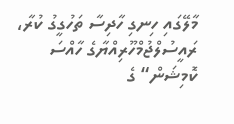މާލޭގައި ހިނގި ހާދިސާ ތަހުގީގު ކުރާ، ރައީސުލްޖުމްހޫރިއްޔާގެ ހާއްސަ ކޮމިޝަން“ ގެ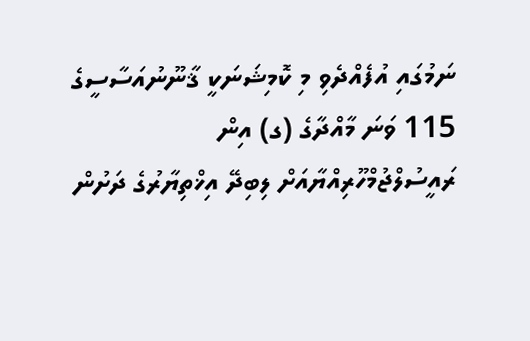ނަމުގައި އުފެއްދެވި މި ކޮމިޝަނަކީ ޤާނޫނުއަސާސީގެ 115 ވަނަ މާއްދާގެ (ގ) އިން ރައީސުލްޖުމްހޫރިއްޔާއަށް ލިބިދޭ އިޚްތިޔާރުގެ ދަށުން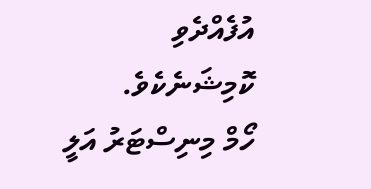އުފެއްދެވި ކޮމިޝަނެކެވެ.
ހޯމް މިނިސްޓަރު އަލީ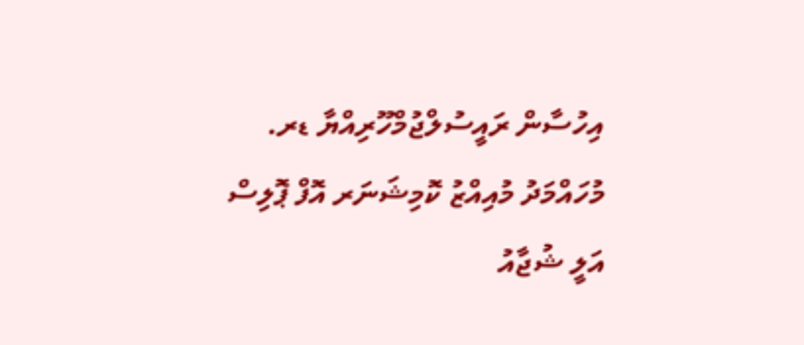އިހުސާން ރައީސުލްޖުމްހޫރިއްޔާ ޑރ. މުހައްމަދު މުއިއްޒު ކޮމިޝަނަރ އޮފް ޕޮލިސް އަލީ ޝުޖާއު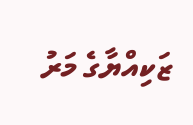ޒަކިއްޔާގެ މަރު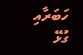ހަބަރާއި ގުޅޭ